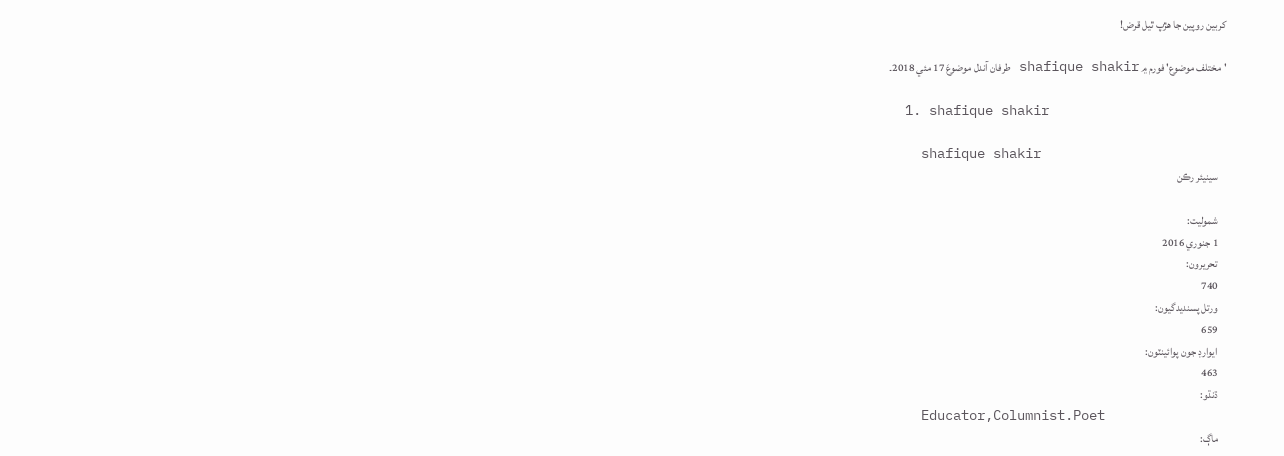کربين روپين جا هڙپ ٿيل قرض!

'مختلف موضوع' فورم ۾ shafique shakir طرفان آندل موضوعَ 17 مئي 2018۔

  1. shafique shakir

    shafique shakir
    سينيئر رڪن

    شموليت:
    1 جنوري 2016
    تحريرون:
    740
    ورتل پسنديدگيون:
    659
    ايوارڊ جون پوائينٽون:
    463
    ڌنڌو:
    Educator,Columnist.Poet
    ماڳ: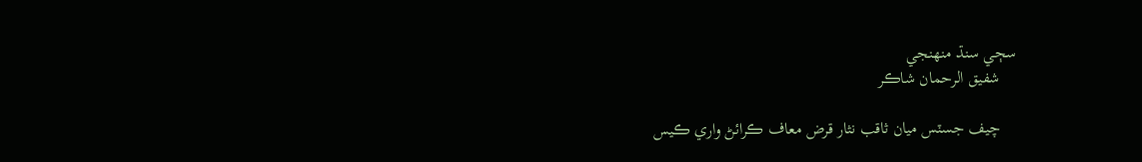سڄي سنڌ منهنجي
    شفيق الرحمان شاڪر

    چيف جسٽس ميان ثاقب نثار قرض معاف ڪرائڻ واري ڪيس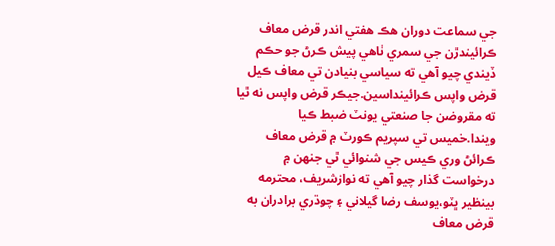جي سماعت دوران هڪ هفتي اندر قرض معاف ڪرائيندڙن جي سمري ٺاهي پيش ڪرڻ جو حڪم ڏيندي چيو آهي ته سياسي بنيادن تي معاف ڪيل قرض واپس ڪرائينداسين.جيڪر قرض واپس نه ٿيا ته مقروضن جا صنعتي يونٽ ضبط ڪيا ويندا.خميس تي سپريم ڪورٽ ۾ قرض معاف ڪرائڻ وري ڪيس جي شنوائي ٿي جنهن ۾ درخواست گذار چيو آهي ته نوازشريف، محترمه بينظير ڀٽو،يوسف رضا گيلاني ۽ چوڌري برادران به قرض معاف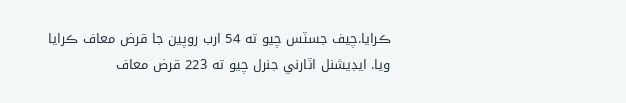ڪرايا.چيف جسٽس چيو ته 54 ارب روپين جا قرض معاف ڪرايا ويا. ايڊيشنل اٽارني جنرل چيو ته 223 قرض معاف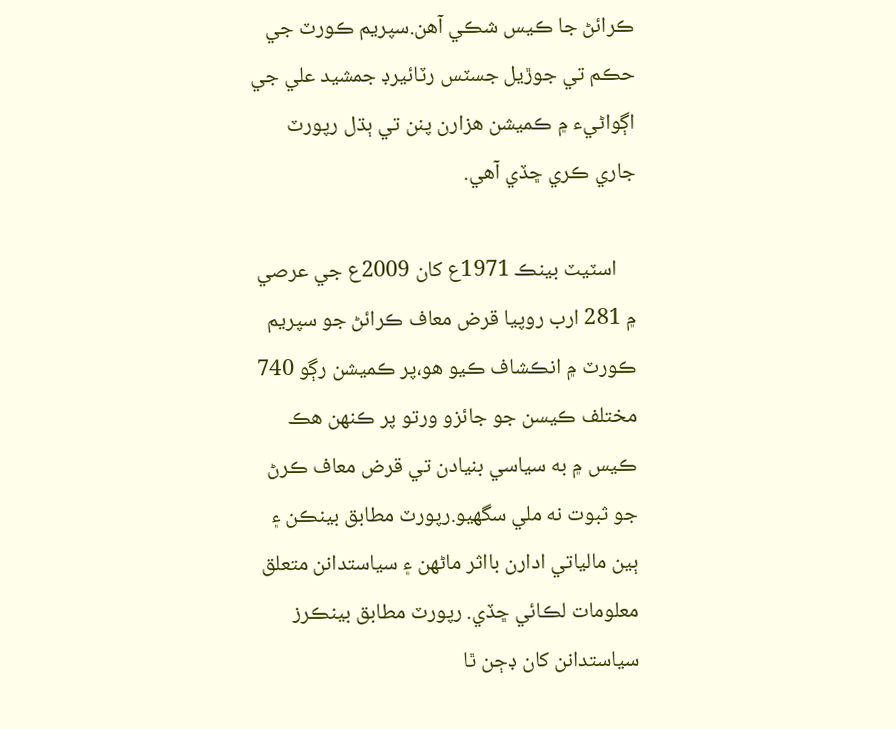ڪرائڻ جا ڪيس شڪي آهن.سپريم ڪورٽ جي حڪم تي جوڙيل جسٽس رٽائيرڊ جمشيد علي جي اڳواڻيء ۾ ڪميشن هزارن پنن تي ٻڌل رپورٽ جاري ڪري ڇڏي آهي.

    اسٽيٽ بينڪ 1971ع کان 2009ع جي عرصي ۾ 281 ارب روپيا قرض معاف ڪرائڻ جو سپريم ڪورٽ ۾ انڪشاف ڪيو هو،پر ڪميشن رڳو 740 مختلف ڪيسن جو جائزو ورتو پر ڪنهن هڪ ڪيس ۾ به سياسي بنيادن تي قرض معاف ڪرڻ جو ثبوت نه ملي سگھيو.رپورٽ مطابق بينڪن ۽ ٻين مالياتي ادارن بااثر ماڻهن ۽ سياستدانن متعلق معلومات لڪائي ڇڏي. رپورٽ مطابق بينڪرز سياستدانن کان ڊڄن ٿا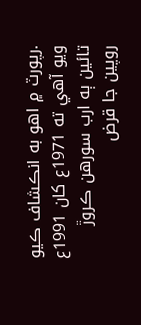.رپورٽ ۾ اهو به انڪشاف ڪيو ويو آهي ته 1971ع کان 1991ع تائين ٻه ارب سورهن ڪروڙ روپين جا قرض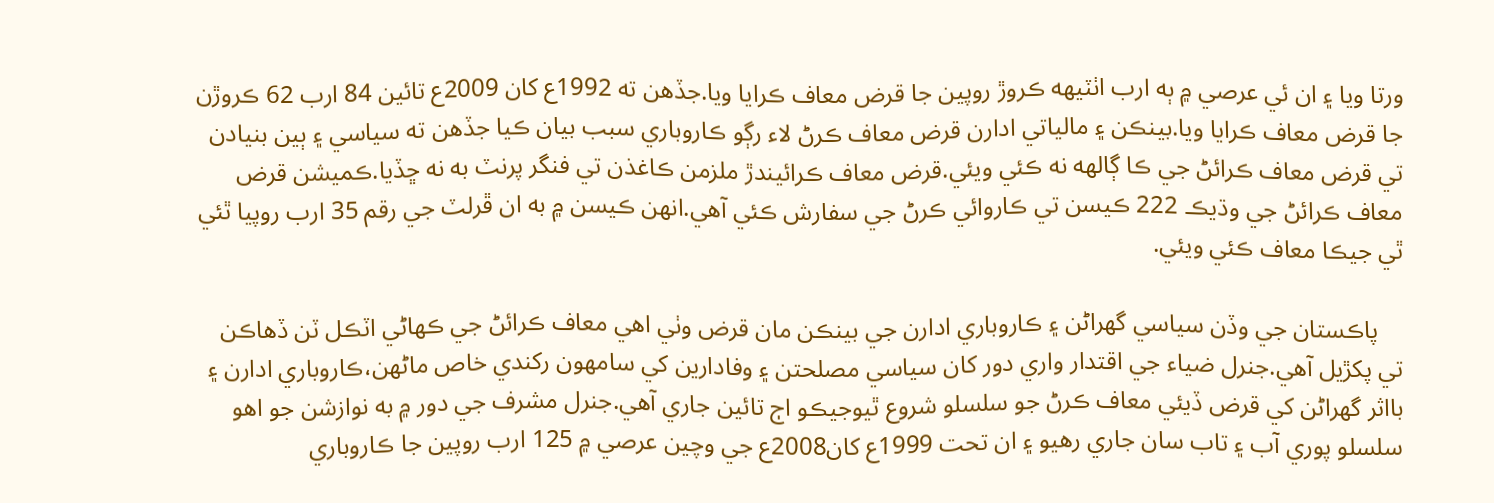ورتا ويا ۽ ان ئي عرصي ۾ ٻه ارب اٺٽيهه ڪروڙ روپين جا قرض معاف ڪرايا ويا.جڏهن ته 1992ع کان 2009ع تائين 84 ارب 62 ڪروڙن جا قرض معاف ڪرايا ويا.بينڪن ۽ مالياتي ادارن قرض معاف ڪرڻ لاء رڳو ڪاروباري سبب بيان ڪيا جڏهن ته سياسي ۽ ٻين بنيادن تي قرض معاف ڪرائڻ جي ڪا ڳالهه نه ڪئي ويئي.قرض معاف ڪرائيندڙ ملزمن ڪاغذن تي فنگر پرنٽ به نه ڇڏيا.ڪميشن قرض معاف ڪرائڻ جي وڌيڪ 222 ڪيسن تي ڪاروائي ڪرڻ جي سفارش ڪئي آهي.انهن ڪيسن ۾ به ان ڦرلٽ جي رقم 35 ارب روپيا ٿئي ٿي جيڪا معاف ڪئي ويئي.

    پاڪستان جي وڏن سياسي گھراڻن ۽ ڪاروباري ادارن جي بينڪن مان قرض وٺي اهي معاف ڪرائڻ جي ڪهاڻي اٽڪل ٽن ڏهاڪن تي پکڙيل آهي.جنرل ضياء جي اقتدار واري دور کان سياسي مصلحتن ۽ وفادارين کي سامهون رکندي خاص ماڻهن،ڪاروباري ادارن ۽ بااثر گھراڻن کي قرض ڏيئي معاف ڪرڻ جو سلسلو شروع ٿيوجيڪو اڄ تائين جاري آهي.جنرل مشرف جي دور ۾ به نوازشن جو اهو سلسلو پوري آب ۽ تاب سان جاري رهيو ۽ ان تحت 1999ع کان2008ع جي وچين عرصي ۾ 125 ارب روپين جا ڪاروباري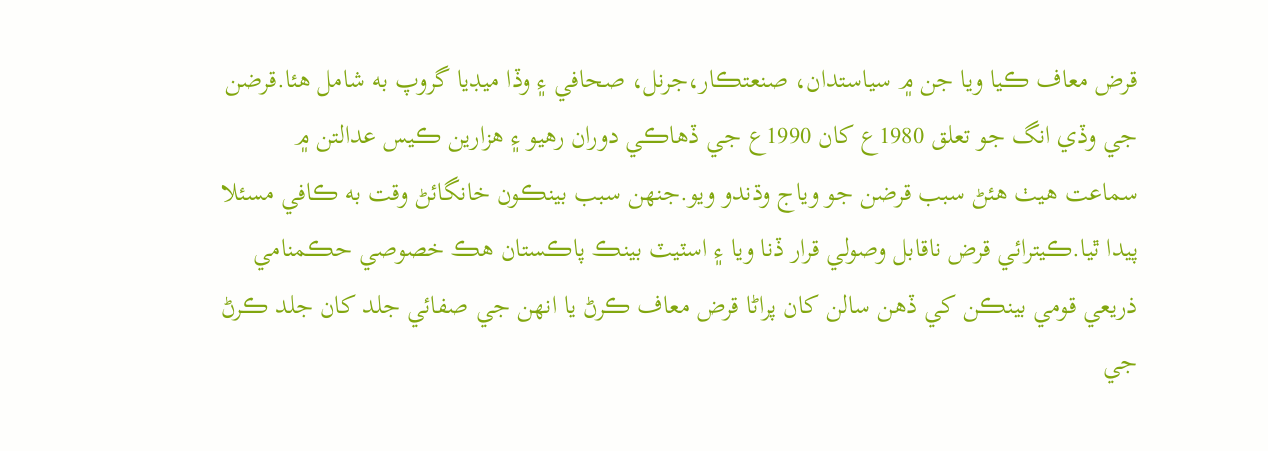قرض معاف ڪيا ويا جن ۾ سياستدان، صنعتڪار،جرنل، صحافي ۽ وڏا ميڊيا گروپ به شامل هئا.قرضن جي وڏي انگ جو تعلق 1980ع کان 1990ع جي ڏهاڪي دوران رهيو ۽ هزارين ڪيس عدالتن ۾ سماعت هيٺ هئڻ سبب قرضن جو وياج وڌندو ويو.جنهن سبب بينڪون خانگائڻ وقت به ڪافي مسئلا پيدا ٿيا.ڪيترائي قرض ناقابل وصولي قرار ڏنا ويا ۽ اسٽيٽ بينڪ پاڪستان هڪ خصوصي حڪمنامي ذريعي قومي بينڪن کي ڏهن سالن کان پراڻا قرض معاف ڪرڻ يا انهن جي صفائي جلد کان جلد ڪرڻ جي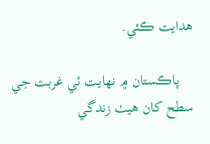هدايت ڪئي.

    پاڪستان ۾ نهايت ئي غربت جي سطح کان هيٺ زندگي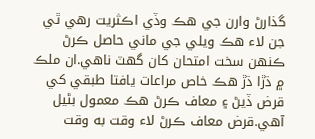گذارڻ وارن جي هڪ وڏي اڪثريت رهي ٿي جن لاء هڪ ويلي جي ماني حاصل ڪرڻ ڪنهن سخت امتحان کان گھٽ ناهي.ان ملڪ ۾ ڌڙا ڌڙ هڪ خاص مراعات يافتا طبقي کي قرض ڏيڻ ۽ معاف ڪرڻ هڪ معمول بڻيل آهي.قرض معاف ڪرڻ لاء وقت به وقت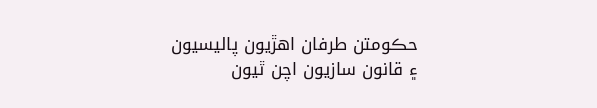حڪومتن طرفان اهڙيون پاليسيون ۽ قانون سازيون اچن ٿيون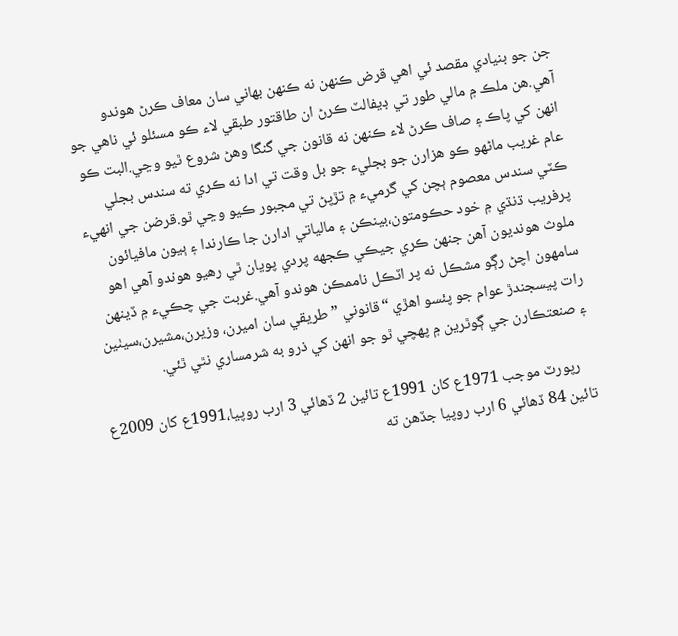جن جو بنيادي مقصد ئي اهي قرض ڪنهن نه ڪنهن بهاني سان معاف ڪرڻ هوندو آهي.هن ملڪ ۾ مالي طور تي ڊيفالٽ ڪرڻ ان طاقتور طبقي لاء ڪو مسئلو ئي ناهي جو انهن کي پاڪ ۽ صاف ڪرڻ لاء ڪنهن نه قانون جي گنگا وهڻ شروع ٿيو وڃي.البت ڪو عام غريب ماڻهو ڪو هزارن جو بجليء جو بل وقت تي ادا نه ڪري ته سندس بجلي ڪٽي سندس معصوم ٻچن کي گرميء ۾ تڙپڻ تي مجبور ڪيو وڃي ٿو.قرضن جي انهيء پرفريب ڌنڌي ۾ خود حڪومتون،بينڪن ۽ مالياتي ادارن جا ڪارندا ۽ ٻيون مافيائون ملوث هونديون آهن جنهن ڪري جيڪي ڪجھه پردي پويان ٿي رهيو هوندو آهي اهو سامهون اچڻ رڳو مشڪل نه پر اٽڪل ناممڪن هوندو آهي.غربت جي چڪيء ۾ ڏينهن رات پيسجندڙ عوام جو پئسو اهڙي “قانوني ” طريقي سان اميرن، وزيرن،مشيرن،سيٺين ۽ صنعتڪارن جي ڳوٿرين ۾ پهچي ٿو جو انهن کي ذرو به شرمساري نٿي ٿئي.

    رپورٽ موجب 1971ع کان 1991ع تائين 2 ڏهائي 3 ارب روپيا،1991ع کان 2009ع تائين 84 ڏهائي 6 ارب روپيا جڏهن ته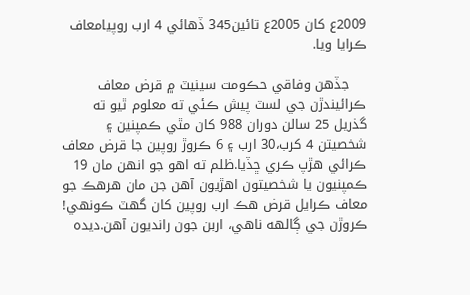2009ع کان 2005ع تائين345 ڏهائي 4 ارب روپيامعاف ڪرايا ويا.

    جڏهن وفاقي حڪومت سينيٽ ۾ قرض معاف ڪرائيندڙن جي لسٽ پيش ڪئي ته معلوم ٿيو ته گذريل 25 سالن دوران 988 کان مٿي ڪمپنين ۽ شخصيتن 4 کرب،30 ارب ۽ 6 ڪروڙ روپين جا قرض معاف ڪرائي هڙپ ڪري ڇڏيا.ظلم ته اهو جو انهن مان 19 ڪمپنيون يا شخصيتون اهڙيون آهن جن مان هرهڪ جو معاف ڪرايل قرض هڪ ارب روپين کان گھٽ ڪونهي! ڪروڙن جي ڳالهه ناهي، اربن جون رانديون آهن.ديده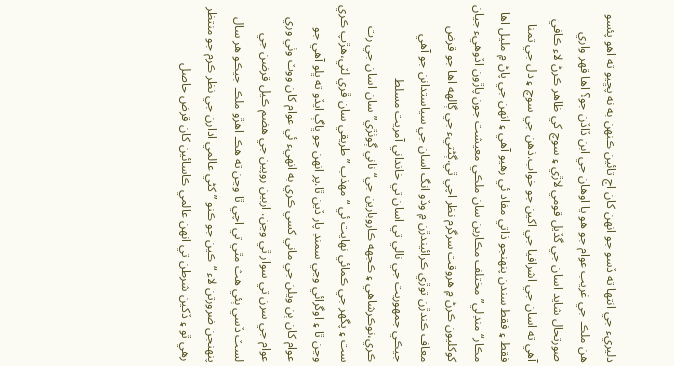دليريء جي انتها ته ڏسو جو انهن کان اڄ تائين ڪنهن به نه پڇيو ته اهو پئسو هن ملڪ جي غريب عوام جو هو يا اوهان جي ابن ڏاڏن جو؟ اها قهر واري صورتحال شايد اسان جي گڏيل قومي لاڙي ۽ سوچ کي ظاهر ڪرڻ لاء ڪافي آهي ته اسان جي اشرافيا جي اکين جو خواب.ذهن جي سوچ ۽ دل جي تمنا فقط ۽ فقط سندن پنهنجو ذاتي مفاد ئي رهيو آهي ۽ انهن جي پاڻ ۾ مليل اها مڪار“ منڊلي” مختلف مڪارين سان ملڪي معيشت جون پاڙون اڏوهيء جيان کوکليون ڪرڻ ۾ هروقت سرگرم نظر اچي ٿي.ڳڻتيء جي ڳالهه اها جو قرض معاف ڪندڙن توڙي ڪرائيندڙن ۾ وڏو انگ اسان جي سياستدانن جو آهي جيڪي جمهوريت جي نالي تي اسان تي خانداني آمريت مسلط ڪري،نوڪرشاهي ۽ ڪجهه ڪاروبارين جي“ ناني ڳوٺڙي” سان اسان جي رت ست ۽ پگهر جي ڪمائي نهايت ئي “ مهذب ” طريقي سان ڦري لٽي،هڙپ ڪري وڃن ٿا ۽ اوگرائي وڃي سمنڊ پار ڏين ٿا.پر انهن جو ڀاڳ ايڏو ته ڀلو آهي جو عوام کان ٻن ويلن جي ماني کسي ڪري به انهيء ئي عوام کان ووٽ وٺي وري عوام جي سرن تي سوار ٿي وڃن. اربين روپين جي هضم ڪيل قرضن جي لسٽ ڏسي ٻئي هث مٿي تي اچي ٿا وڃن ته هڪ اهڙو ملڪ جيڪو هر سال پنهنجن ضرورتن لاء “ڪين جو ڪنو ” کڻي عالمي ادارن جي نظر ڪرم جو منتظر رهي ٿو ۽ ڏکين شرطن تي انهن عالمي ڪاسائين کان قرض حاصل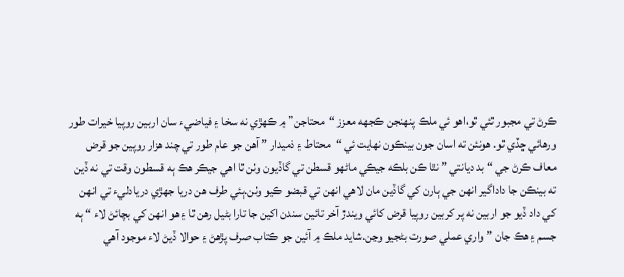ڪرڻ تي مجبور ٿئي ٿو،اهو ئي ملڪ پنهنجن ڪجهه معزز “محتاجن” ۾ ڪهڙي نه سخا ۽ فياضيء سان اربين روپيا خيرات طور ورهائي ڇڏي ٿو. هونئن ته اسان جون بينڪون نهايت ئي “محتاط ۽ ذميدار ” آهن جو عام طور تي چند هزار روپين جو قرض معاف ڪرڻ جي “ بد ديانتي ” نٿا ڪن بلڪه جيڪي ماڻهو قسطن تي گاڏيون وٺن ٿا اهي جيڪر هڪ ٻه قسطون وقت تي نه ڏين ته بينڪن جا داداگير انهن جي ٻارن کي گاڏين مان لاهي انهن تي قبضو ڪيو وٺن.ٻئي طرف هن دريا جهڙي دريادليء تي انهن کي داد ڏيو جو اربين نه پر کربين روپيا قرض کائي ويندڙ آخر تائين سندن اکين جا تارا بڻيل رهن ٿا ۽ هو انهن کي بچائڻ لاء “ ٻه جسم ۽ هڪ جان ” واري عملي صورت بڻجيو وڃن.شايد ملڪ ۾ آئين جو ڪتاب صرف پڙهڻ ۽ حوالا ڏيڻ لاء موجود آهي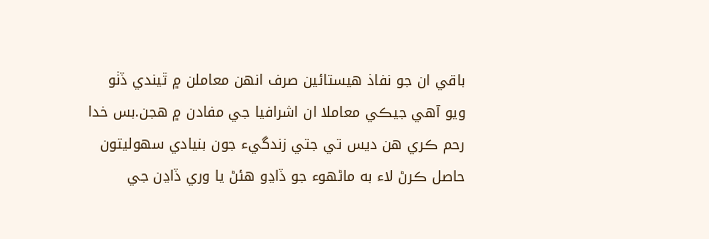باقي ان جو نفاذ هيستائين صرف انهن معاملن ۾ ٿيندي ڏٺو ويو آهي جيڪي معاملا ان اشرافيا جي مفادن ۾ هجن.بس خدا رحم ڪري هن ديس تي جتي زندگيء جون بنيادي سهوليتون حاصل ڪرڻ لاء به ماڻهوء جو ڏاڍو هئڻ يا وري ڏاڍن جي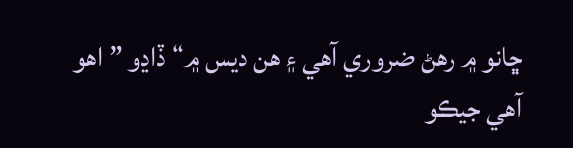ڇانو ۾ رهڻ ضروري آهي ۽ هن ديس ۾“ ڏاڍو ” اهو آهي جيڪو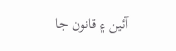آئين ۽ قانون جا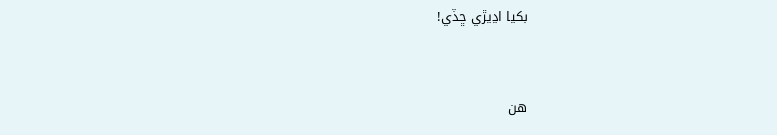بکيا اڍيڙي ڇڏي!


هن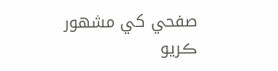صفحي کي مشهور ڪريو